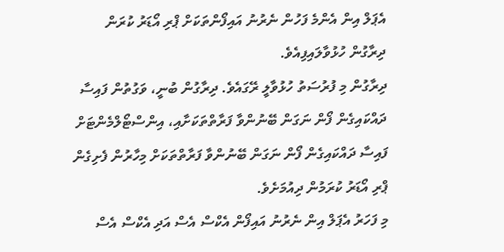އެޕަލް އިން އެންމެ ފަހުން ނެރުނު އައިފޯންތަކަށް ޕްރި އޯޑަރު ކުރަން ދިރާގުން ހުޅުވާލައިފިއެވެ.
ދިރާގުން މި ފުރުސަތު ހުޅުވާލީ ރޭގައެވެ. ދިރާގުން ބުނީ، ވަގުތުން ފައިސާ ދައްކައިގެން ފޯން ނަގަން ބޭނުންވާ ފަރާތްތަކަށާއި، އިންސްޓޯލްމެންޓަށް ފައިސާ ދައްކައިގެން ފޯން ނަގަން ބޭނުންވާ ފަރާތްތަކަށް މިހާރުން ފެށިގެން ޕްރި އޯޑަރު ކުރަމުން ދިއުމަށެވެ.
މި ފަހަރު އެޕަލް އިން ނެރުނު އައިފޯން އެކްސް އެސް އަދި އެކްސް އެސް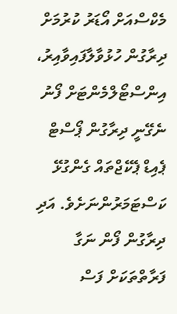މެކްސްއަށް އޯޑަރު ކުރުމަށް ދިރާގުން ހުޅުވާލާފައިވާއިރު، އިންސްޓޯލްމެންޓަށް ފޯނު ނެގޭނީ ދިރާގުން ޕޯސްޓް ޕެއިޑް ޕެކޭޖްތައް ގެންގުޅޭ ކަސްޓަމަރުންނަށެވެ. އަދި ދިރާގުން ފޯން ނަގާ ފަރާތްތަކަށް ފަސް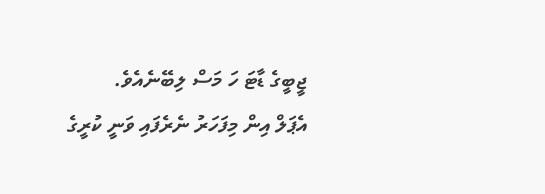ޖީބީގެ ޑާޓަ ހަ މަސް ލިބޭނެއެވެ.
އެޕަލް އިން މިފަހަރު ނެރެފައި ވަނީ ކުރީގެ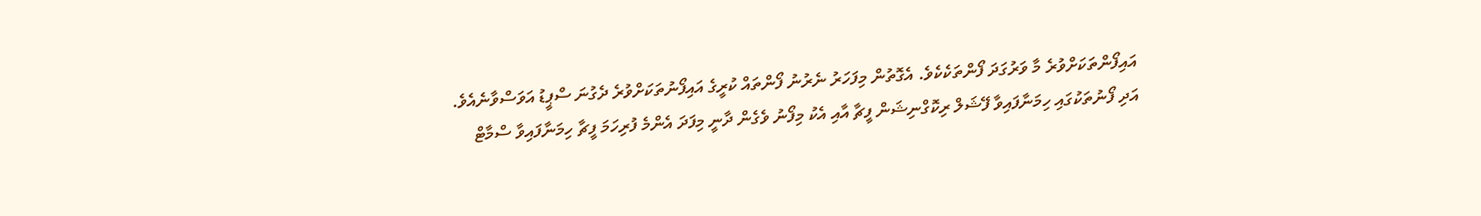އައިފޯންތަކަށްވުރެ މާ ވަރުގަދަ ފޯންތަކެކެވެ. އެގޮތުން މިފަހަރު ނެރުނު ފޯންތައް ކުރީގެ އައިފޯނުތަކަށްވުރެ ދެގުނަ ސްޕީޑު އަވަސްވާނެއެވެ. އަދި ފޯނުތަކުގައި ހިމަނާފައިވާ ފޭޝަލް ރިކޮގްނިޝަން ފީޗާ އާއި އެކު މިފޯނު ވެގެން ދާނީ މިފަދަ އެންމެ ފުރިހަމަ ފީޗާ ހިމަނާފައިވާ ސްމާޓް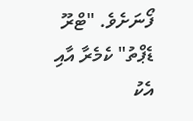ފޯނަށެވެ. "ޓްރޫ ޑެޕްތު" ކެމެރާ އާއި އެކު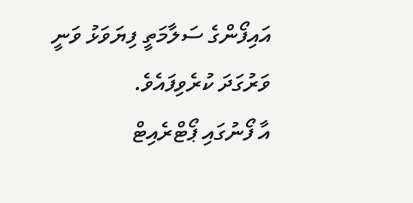އައިފޯންގެ ސަލާމަތީ ފިޔަވަޅު ވަނީ ވަރުގަދަ ކުރެވިފައެވެ.
އާ ފޯނުގައި ޕޯޓްރެއިޓް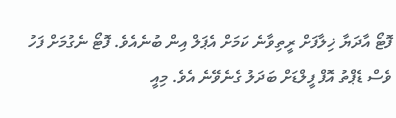ފޮޓޯ އާދަޔާ ޚިލާފަށް ރީތިވާނެ ކަމަށް އެޕަލް އިން ބުނެއެވެ. ފޮޓޯ ނެގުމަށް ފަހު ވެސް ޑެޕްތު އޮފް ފީލްޑަށް ބަދަލު ގެނެވޭނެ އެވެ. މިއީ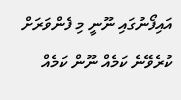އައިފޯނުގައި ނޫނީ މި ފެންވަރަށް ކުރެވޭނެ ކަމެއް ނޫން ކަމެއް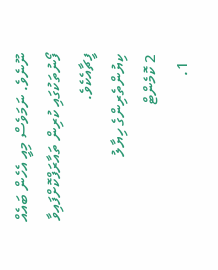ނޫނެވެ. ނަމަވެސް މިއީ އެހެން ބައެއް ފޯނުތަކުގައި ކުރިން ތައާރަފްކޮށްފައިވާ ފީޗާއެކެވެ.
ކިޔުންތެރިންގެ ހިޔާލު
2 ކޮމެންޓް
  1.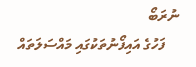ނުރަބޯ
    ފަހުގެ އައިފޯނުތަކުގައި މައްސަލަތައް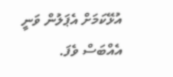އުޅޭކަމަށް އެޕަލުން ވަނީ އެއްބަސް ވެފަ.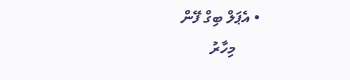• އެޕަލް ބިގް ފޭން
      މިހާރު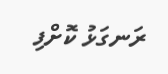ރަނގަޅު ކޮށްފި